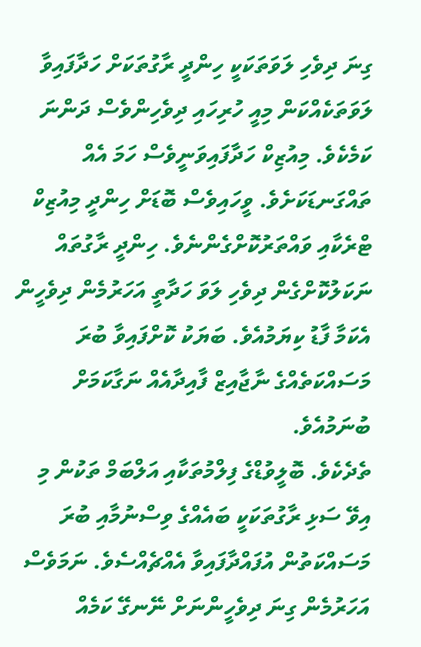ގިނަ ދިވެހި ލަވަތަކަކީ ހިންދީ ރާގުތަކަށް ހަދާފައިވާ ލަވަތަކެއްކަން މިއީ ހުރިހައި ދިވެހިންވެސް ދަންނަ ކަމެކެވެ. މިއުޒިކް ހަދާފައިވަނީވެސް ހަމަ އެއް ތައްގަނޑަކަށެވެ. ވީހައިވެސް ބޮޑަށް ހިންދީ މިއުޒިކް ޓްރެކާއި ވައްތަރުކޮށްގެންނެވެ. ހިންދީ ރާގުތައް ނަކަލުކޮށްގެން ދިވެހި ލަވަ ހަދާތީ އަހަރުމެން ދިވެހީން އެކަމާ ފާޑު ކިޔަމުއެވެ. ބަޔަކު ކޮށްފައިވާ ބުރަ މަސައްކަތެއްގެ ނާޖާއިޒް ފާއިދާއެއް ނަގާކަމަށް ބުނަމުއެވެ.
ތެދެކެވެ. ބޮލީވުޑްގެ ފިލްމުތަކާއި އަލްބަމް ތަކުން މި އިވޭ ސަޅި ރާގުތަކަކީ ބައެއްގެ ވިސްނުމާއި ބުރަ މަސައްކަތުން އުފައްދާފައިވާ އެއްޗެއްސެވެ. ނަމަވެސް އަހަރުމެން ގިނަ ދިވެހީންނަށް ނޭނގޭ ކަމެއް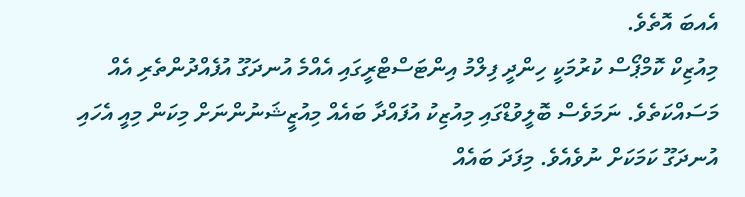އެއބަ އޮތެވެ.
މިއުޒިކް ކޮމްޕޯސް ކުރުމަކީ ހިންދީ ފިލްމު އިންޓަސްޓްރީގައި އެއްމެ އުނދަގޫ އުފެއްދުންތެރި އެއް މަސައްކަތެވެ. ނަމަވެސް ބޮލީވުޑްގައި މިއުޒިކު އުފައްދާ ބައެއް މިއުޒީޝަނުންނަށް މިކަން މިއީ އެހައި އުނދަގޫ ކަމަކަށް ނުވެއެވެ. މިފަދަ ބައެއް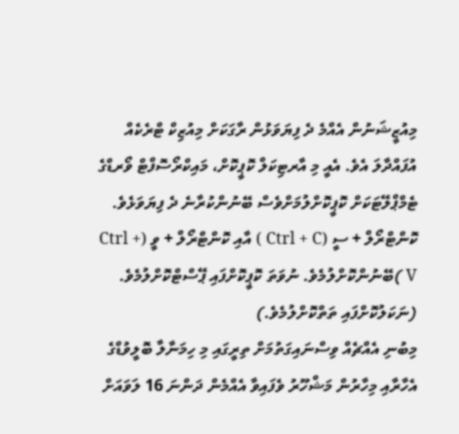މިއުޒީޝަނުން އެއްމެ ދެ ފިޔަވަޅުން ރާގަކަށް މިއުޒިކް ޓްރެކެއް އުފައްދާލަ އެވެ. އެއީ މި އާރޓިކަލް ކޮޕީކޮށް، މައިކްރޯސޮފްޓް ވޯރޑްގެ ޓެމްޕްލޭޓަކަށް ކޮޕީކޮށްލުމަށްވެސް ބޭނުންކުރާނެ ދެ ފިޔަވަޅެވެ. ކޮންޓްރޯލް + ސީ (Ctrl + C ) އާއި ކޮންޓްރޯލް + ވީ (Ctrl + V )ބޭނުންކޮށްލުމެވެ. ނުވަތަ ކޮޕީކޮށްފައި ޕޭސްޓްކޮށްލުމެވެ. (ނަކަލުކޮށްފައި ތަތްކޮށްލުމެވެ.)
މިބުނި އެއްޗެއް ވިސްނައިގަތުމަށް ތިރީގައި މި ހިމަނާލާ ބޮލީވުޑްގެ އެހާރާއި މިހާރުން މަޝްހޫރު ވެފައިވާ އެއްމެން ދަންނަ 16 ލަވައަށް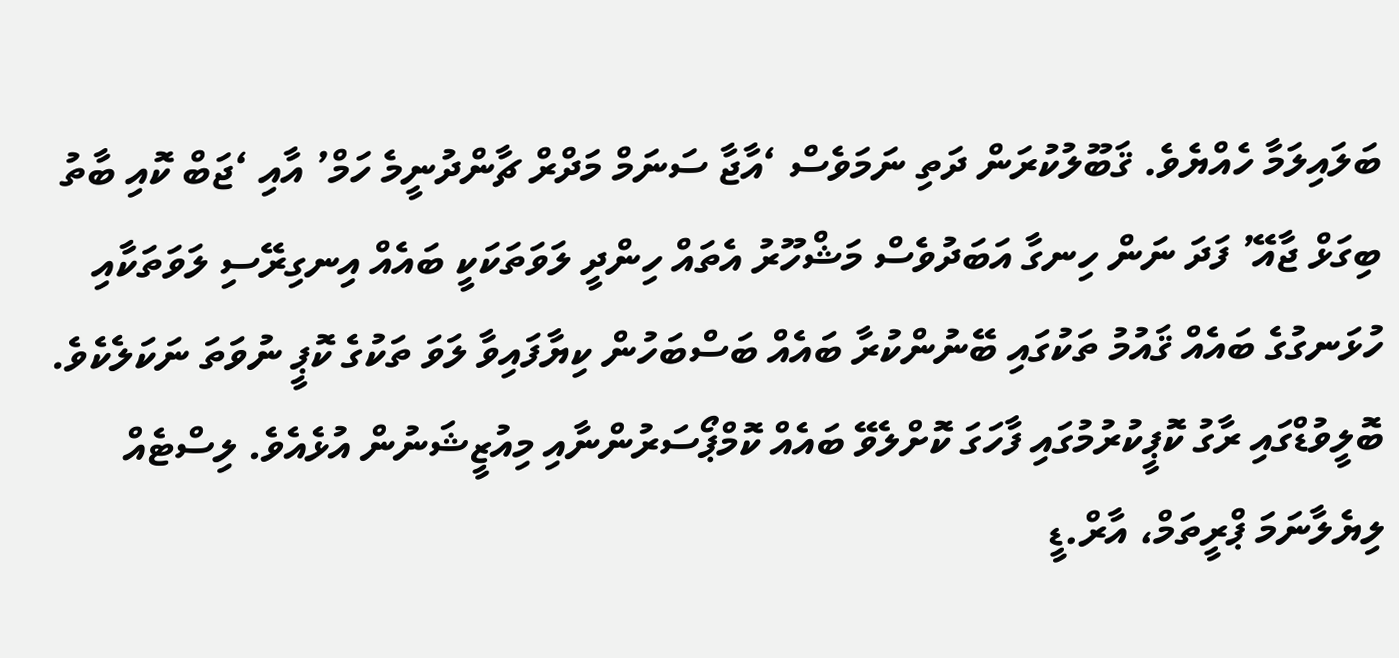ބަލައިލަމާ ހެއްޔެވެ. ޤަބޫލުކުރަން ދަތި ނަމަވެސް ‘އާޖާ ސަނަމް މަދްރް ޗާންދުނީމެ ހަމް’ އާއި ‘ޖަބް ކޮއި ބާތު ބިގަޅް ޖާއޭ’ ފަދަ ނަން ހިނގާ އަބަދުވެސް މަޝްހޫރު އެތައް ހިންދީ ލަވަތަކަކީ ބައެއް އިނގިރޭސި ލަވަތަކާއި ހުޅަނގުގެ ބައެއް ޤައުމު ތަކުގައި ބޭނުންކުރާ ބައެއް ބަސްބަހުން ކިޔާފައިވާ ލަވަ ތަކުގެ ކޮޕީ ނުވަތަ ނަކަލެކެވެ.
ބޮލީވުޑްގައި ރާގު ކޮޕީކުރުމުގައި ފާހަގަ ކޮށްލެވޭ ބައެއް ކޮމްޕޯސަރުންނާއި މިއުޒީޝަނުން އުޅެއެވެ. ލިސްޓެއް ލިޔެލާނަމަ ޕްރީތަމް، އާރް.ޑީ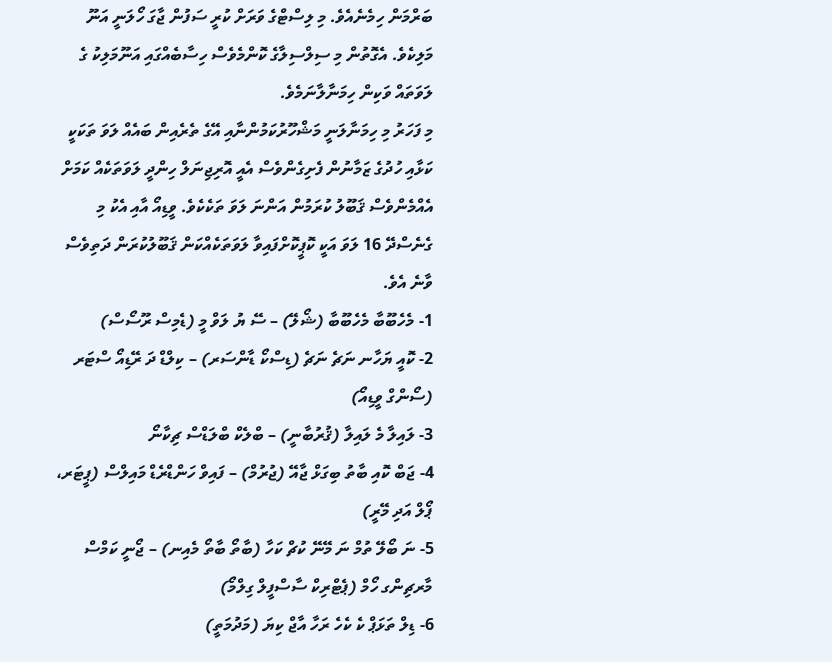ބަރްމަން ހިމެނެއެވެ. މި ލިސްޓްގެ ވަރަށް ކުރީ ސަފުން ޖާގަ ހޯލަނީ އަނޫ މަލިކެވެ. އެގޮތުން މި ސިލްސިލާގެ ކޮންމެވެސް ހިސާބެއްގައި އަނޫމަލިކު ގެ ލަވަތައް ވަކިން ހިމަނާލާނަމެވެ.
މި ފަހަރު މި ހިމަނާލަނީ މަޝްހޫރުކަމުންނާއި އޭގެ ތެރެއިން ބައެއް ލަވަ ތަކަކީ ކަޅާއި ހުދުގެ ޒަމާނުން ފެށިގެންވެސް އެއީ އޮރިޖިނަލް ހިންދީ ލަވަތަކެއް ކަމަށް އެއްމެންވެސް ޤަބޫލު ކުރަމުން އަންނަ ލަވަ ތަކެކެވެ. ވީޑިއޯ އާއި އެކު މި ގެނެސްދޭ 16 ލަވަ އަކީ ކޮޕީކޮށްފައިވާ ލަވަތަކެއްކަން ޤަބޫލުކުރަން ދަތިވެސް ވާނެ އެވެ.
1- މެހެބޫބާ މެހެބޫބާ (ޝޯލޭ) – ސޭ ޔު ލަވް މީ (ޑެމިސް ރޫސޯސް)
2- ކޮއީ ޔަހާނ ނަޗެ ނަޗެ (ޑިސްކޯ ޑާންސަރ) – ކިލްޑް ދަ ރޭޑިއޯ ސްޓަރ (ސޯންގް ވީޑިއޯ)
3- ލައިލާ މެ ލައިލާ (ޤުރުބާނީ) – ބްލެކް ބްލަޑްސް ޗިކާނޯ
4- ޖަބް ކޮއި ބާތު ބިގަޅް ޖާއޭ (ޖުރުމް) – ފައިވް ހަންޑްރެޑް މައިލްސް (ޕީޓަރ، ޕޯލް އަދި މޭރީ)
5- ނަ ބޯލޭ ތުމް ނަ މޭނޭ ކުޗް ކަހާ (ބާތޯ ބާތޯ މެއިނ) – ޖޯނީ ކަމްސް މާރޗިންގ ހޯމް (ޕެޓްރިކް ސާސްފީލް ގިލްމޯ)
6- ޑިލް ތަޅަޕް ކެ ކެހެ ރަހާ އާޖް ކިޔަ (މަދުމަތީ)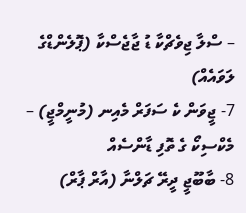– ސްލާ ޖިވެޗްކާ ޑު ޖާޖެސްކާ (ޕޮލެންޑްގެ ލަވައެއް)
7- ޖީވަން ކެ ސަފަރް މެއިނ (މުނީމްޖީ) – މެކްސިކޯ ގެ ތޮފި ޑާންސެއް
8- ބާބޫޖީ ދީރޭ ޗަލްނާ (އާރް ޕާރް)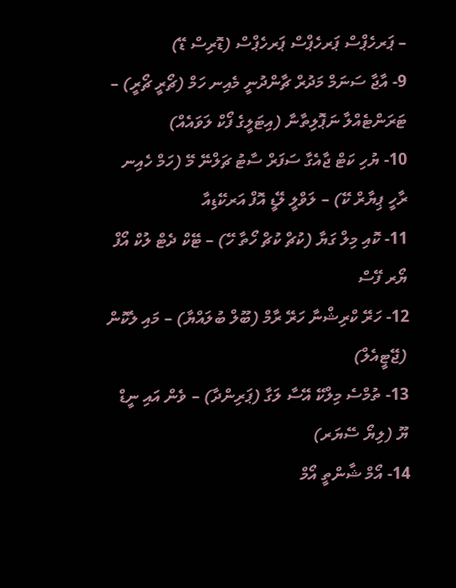– ޕަރހެޕްސް ޕަރހެޕްސް ޕަރހެޕްސް (ޑޮރިސް ޑޭ)
9- އާޖާ ސަނަމް މަދުރް ޗާންދުނީ މެއިނ ހަމް (ޗޯރީ ޗޯރީ) – ޓަރަންޓެއްލާ ނަޕޮލިތާނާ (އިޓަލީގެ ފޯކް ލަވައެއް)
10- ޔުހި ކަޓް ޖާއެގާ ސަފަރް ސާޓު ޗަލްނޭ މޭ (ހަމް ހެއިނ ރާހީ ޕިޔާރް ކޭ) – ލަވްލީ ލޭޑީ އޮފް އަރކޭޑިއާ
11- ކޮއި މިލް ގަޔާ (ކުޗް ކުޗް ހޯތާ ހޭ) – ޓޭކް ދެޓް ލުކް އޯފް ޔޯރ ފޭސް
12- ހަރޭ ކްރިޝްނާ ހަރޭ ރާމް (ބޫލް ބުލައްޔާ) – މައި ލެކޮން (ޖޭޓީއެލް)
13- ތުމްސެ މިލްކޭ އޭސާ ލަގާ (ޕަރިންދާ) – ވެން އައި ނީޑް ޔޫ (ލިޔޯ ސޭޔަރ)
14- އޯމް ޝާންތީ އޯމް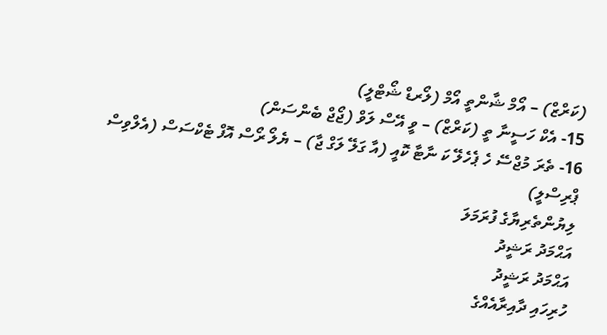(ކަރްޒް) – އޯމް ޝާންތީ އޯމް (ލޯރޑް ޝޯޓްލީ)
15- އެކް ހަސީނާ ތީ (ކަރްޒް) – ވީ އޭސް ލަވް (ޖޯޖް ބެންސަން)
16- ތެރަ މުޖްސޭ ހެ ޕެހެލޭ ކަ ނާޓާ ކޮއީ (އާ ގަލޭ ލަގް ޖާ) – ޔެލޯ ރޯސް އޮފް ޓެކްސަސް (އެލްވިސް ޕްރިސްލީ)
ލިޔުންތެރިޔާގެ ފުރަމަލަ
އަޙްމަދު ރަޝީދު
އަޙްމަދު ރަޝީދު
ހުރިހައި ދާއިރާއެއްގެ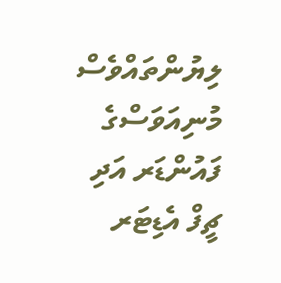ލިޔުންތައްވެސް މުނިއަވަސްގެ ފައުންޑަރ އަދި ޗީފް އެޑިޓަރ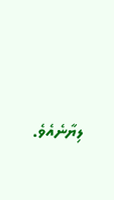ލިޔާނެއެވެ.